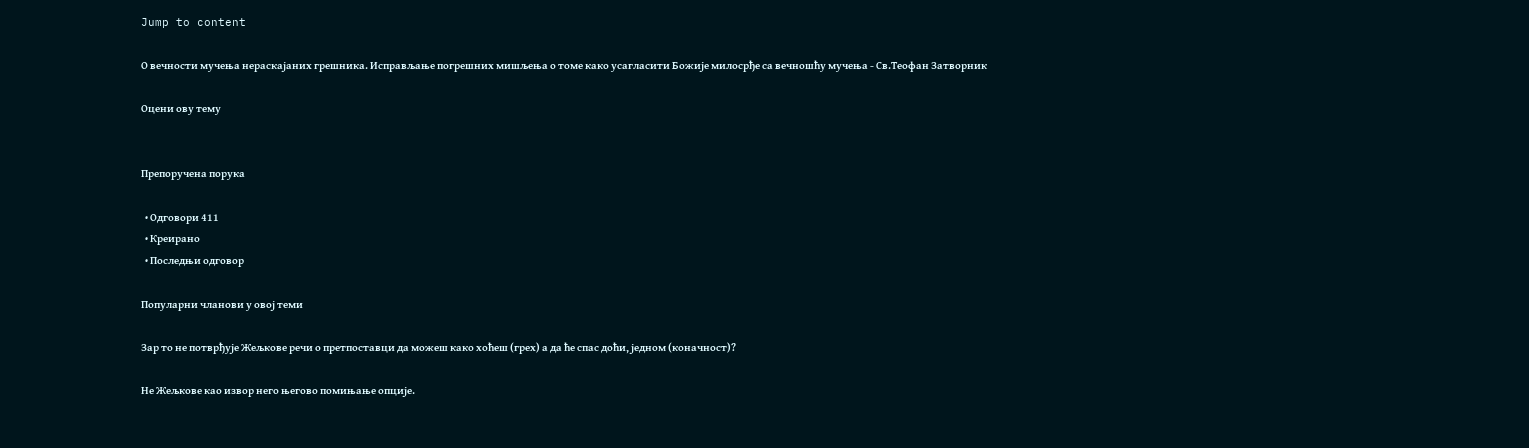Jump to content

О вечности мучења нераскајаних грешника. Исправљање погрешних мишљења о томе како усагласити Божије милосрђе са вечношћу мучења - Св.Теофан Затворник

Оцени ову тему


Препоручена порука

  • Одговори 411
  • Креирано
  • Последњи одговор

Популарни чланови у овој теми

Зар то не потврђује Жељкове речи о претпоставци да можеш како хоћеш (грех) а да ће спас доћи, једном (коначност)?

Не Жељкове као извор него његово помињање опције.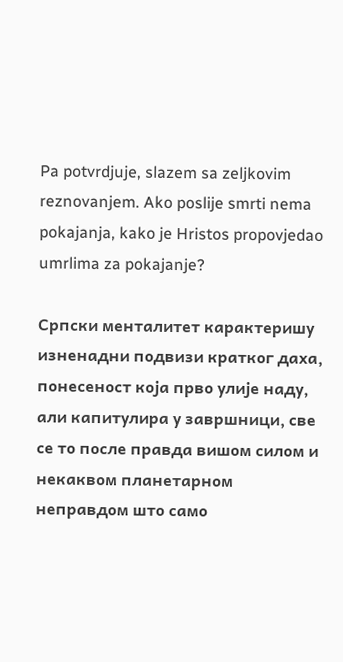Pa potvrdjuje, slazem sa zeljkovim reznovanjem. Ako poslije smrti nema pokajanja, kako je Hristos propovjedao umrlima za pokajanje?

Српски менталитет карактеришу изненадни подвизи кратког даха, понесеност која прво улије наду, али капитулира у завршници, све се то после правда вишом силом и некаквом планетарном неправдом што само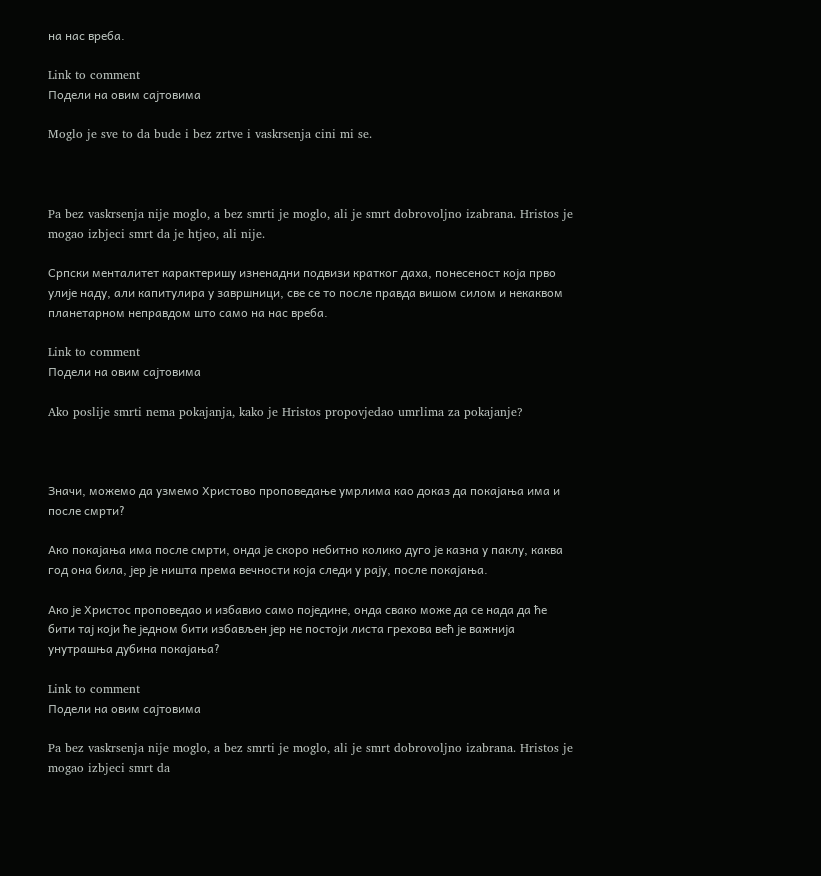на нас вреба.

Link to comment
Подели на овим сајтовима

Moglo je sve to da bude i bez zrtve i vaskrsenja cini mi se.



Pa bez vaskrsenja nije moglo, a bez smrti je moglo, ali je smrt dobrovoljno izabrana. Hristos je mogao izbjeci smrt da je htjeo, ali nije.

Српски менталитет карактеришу изненадни подвизи кратког даха, понесеност која прво улије наду, али капитулира у завршници, све се то после правда вишом силом и некаквом планетарном неправдом што само на нас вреба.

Link to comment
Подели на овим сајтовима

Ako poslije smrti nema pokajanja, kako je Hristos propovjedao umrlima za pokajanje?



Значи, можемо да узмемо Христово проповедање умрлима као доказ да покајања има и после смрти?

Ако покајања има после смрти, онда је скоро небитно колико дуго је казна у паклу, каква год она била, јер је ништа према вечности која следи у рају, после покајања.

Ако је Христос проповедао и избавио само поједине, онда свако може да се нада да ће бити тај који ће једном бити избављен јер не постоји листа грехова већ је важнија унутрашња дубина покајања?

Link to comment
Подели на овим сајтовима

Pa bez vaskrsenja nije moglo, a bez smrti je moglo, ali je smrt dobrovoljno izabrana. Hristos je mogao izbjeci smrt da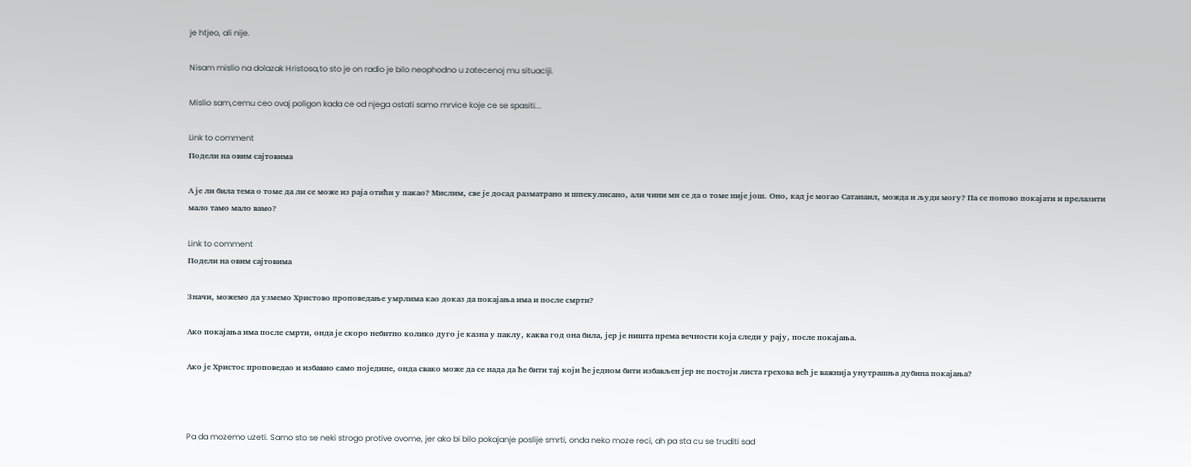je htjeo, ali nije.

Nisam mislio na dolazak Hristosa,to sto je on radio je bilo neophodno u zatecenoj mu situaciji.

Mislio sam,cemu ceo ovaj poligon kada ce od njega ostati samo mrvice koje ce se spasiti...

Link to comment
Подели на овим сајтовима

А је ли била тема о томе да ли се може из раја отићи у пакао? Мислим, све је досад разматрано и шпекулисано, али чини ми се да о томе није још. Оно, кад је могао Сатанаил, можда и људи могу? Па се поново покајати и прелазити мало тамо мало вамо?

Link to comment
Подели на овим сајтовима

Значи, можемо да узмемо Христово проповедање умрлима као доказ да покајања има и после смрти?

Ако покајања има после смрти, онда је скоро небитно колико дуго је казна у паклу, каква год она била, јер је ништа према вечности која следи у рају, после покајања.

Ако је Христос проповедао и избавио само поједине, онда свако може да се нада да ће бити тај који ће једном бити избављен јер не постоји листа грехова већ је важнија унутрашња дубина покајања?



Pa da mozemo uzeti. Samo sto se neki strogo protive ovome, jer ako bi bilo pokajanje poslije smrti, onda neko moze reci, ah pa sta cu se truditi sad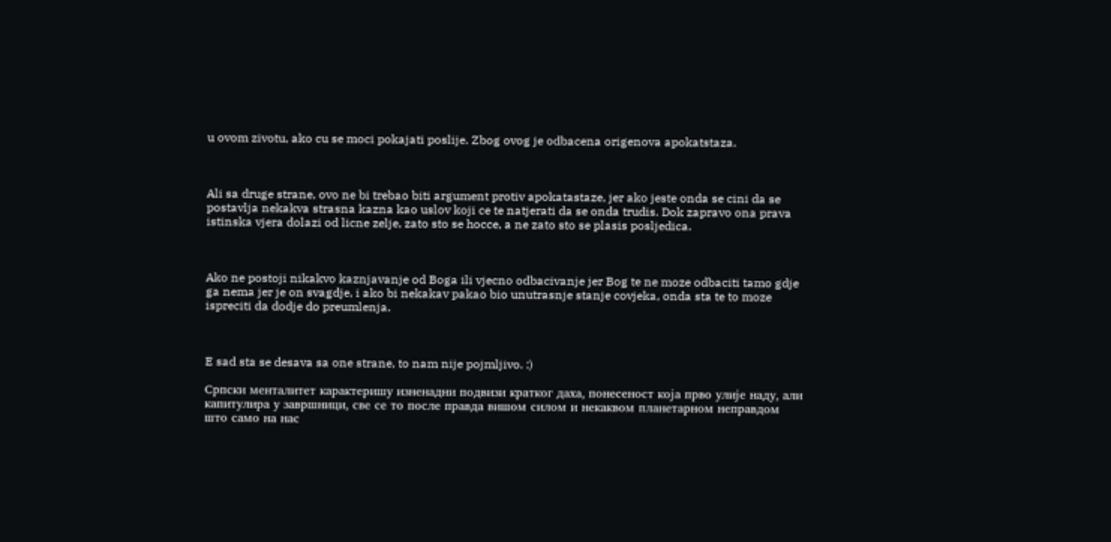u ovom zivotu, ako cu se moci pokajati poslije. Zbog ovog je odbacena origenova apokatstaza.



Ali sa druge strane, ovo ne bi trebao biti argument protiv apokatastaze, jer ako jeste onda se cini da se postavlja nekakva strasna kazna kao uslov koji ce te natjerati da se onda trudis. Dok zapravo ona prava istinska vjera dolazi od licne zelje, zato sto se hocce, a ne zato sto se plasis posljedica.



Ako ne postoji nikakvo kaznjavanje od Boga ili vjecno odbacivanje jer Bog te ne moze odbaciti tamo gdje ga nema jer je on svagdje, i ako bi nekakav pakao bio unutrasnje stanje covjeka, onda sta te to moze ispreciti da dodje do preumlenja.



E sad sta se desava sa one strane, to nam nije pojmljivo. :)

Српски менталитет карактеришу изненадни подвизи кратког даха, понесеност која прво улије наду, али капитулира у завршници, све се то после правда вишом силом и некаквом планетарном неправдом што само на нас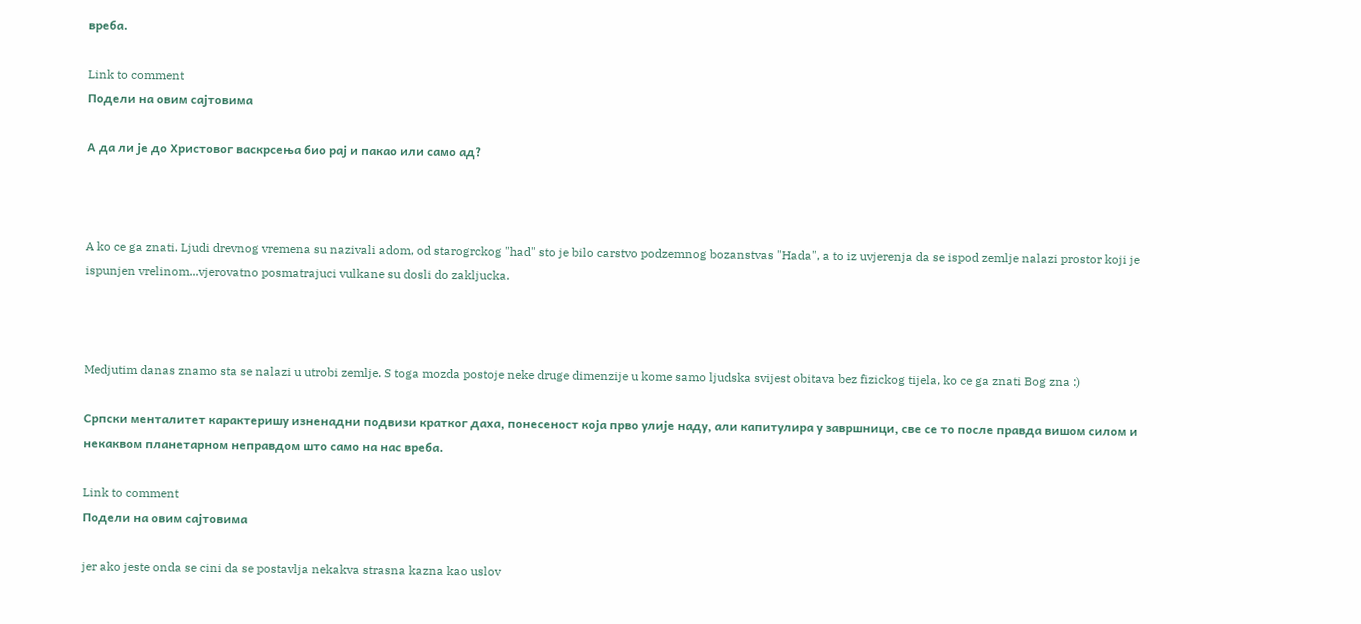вреба.

Link to comment
Подели на овим сајтовима

А да ли је до Христовог васкрсења био рај и пакао или само ад?



A ko ce ga znati. Ljudi drevnog vremena su nazivali adom, od starogrckog "had" sto je bilo carstvo podzemnog bozanstvas "Hada", a to iz uvjerenja da se ispod zemlje nalazi prostor koji je ispunjen vrelinom...vjerovatno posmatrajuci vulkane su dosli do zakljucka.



Medjutim danas znamo sta se nalazi u utrobi zemlje. S toga mozda postoje neke druge dimenzije u kome samo ljudska svijest obitava bez fizickog tijela, ko ce ga znati Bog zna :)

Српски менталитет карактеришу изненадни подвизи кратког даха, понесеност која прво улије наду, али капитулира у завршници, све се то после правда вишом силом и некаквом планетарном неправдом што само на нас вреба.

Link to comment
Подели на овим сајтовима

jer ako jeste onda se cini da se postavlja nekakva strasna kazna kao uslov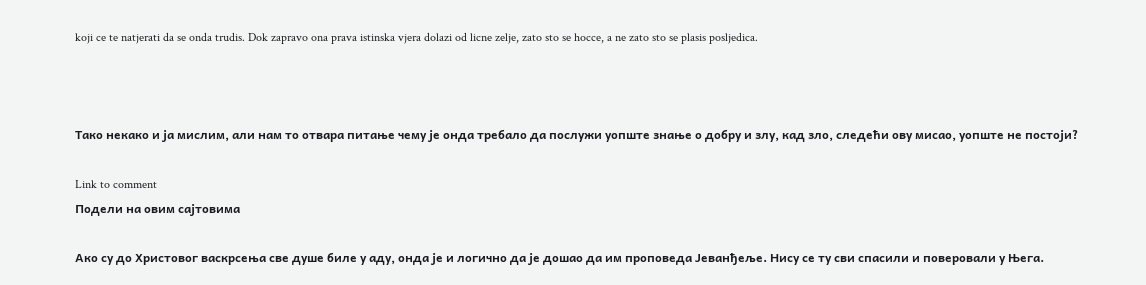koji ce te natjerati da se onda trudis. Dok zapravo ona prava istinska vjera dolazi od licne zelje, zato sto se hocce, a ne zato sto se plasis posljedica.



Тако некако и ја мислим, али нам то отвара питање чему је онда требало да послужи уопште знање о добру и злу, кад зло, следећи ову мисао, уопште не постоји?

Link to comment
Подели на овим сајтовима

Ако су до Христовог васкрсења све душе биле у аду, онда је и логично да је дошао да им проповеда Јеванђеље. Нису се ту сви спасили и поверовали у Њега.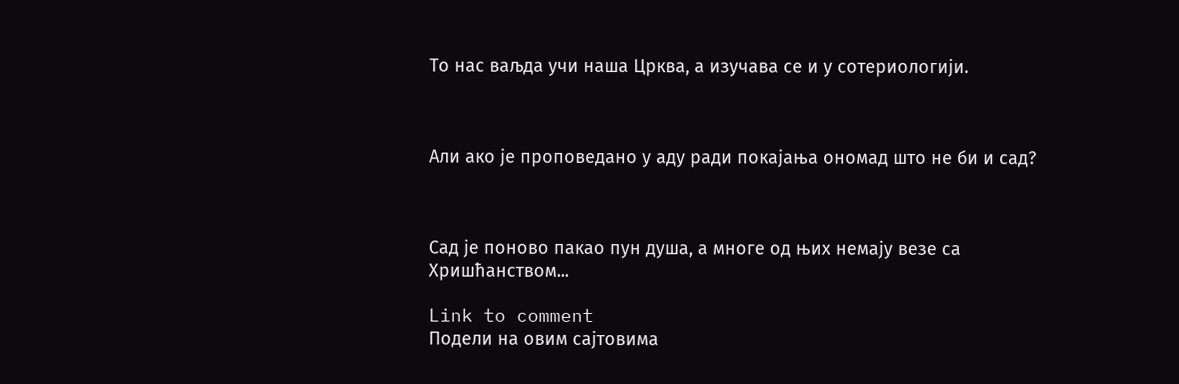То нас ваљда учи наша Црква, а изучава се и у сотериологији.



Али ако је проповедано у аду ради покајања ономад што не би и сад?



Сад је поново пакао пун душа, а многе од њих немају везе са Хришћанством...

Link to comment
Подели на овим сајтовима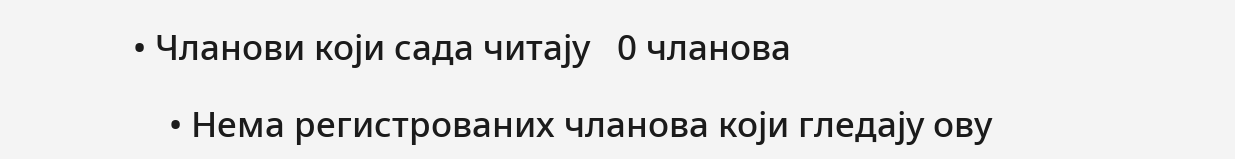• Чланови који сада читају   0 чланова

    • Нема регистрованих чланова који гледају ову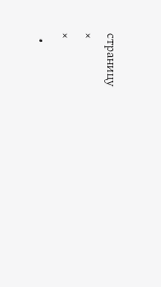страницу
×
×
  •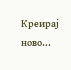Креирај ново...